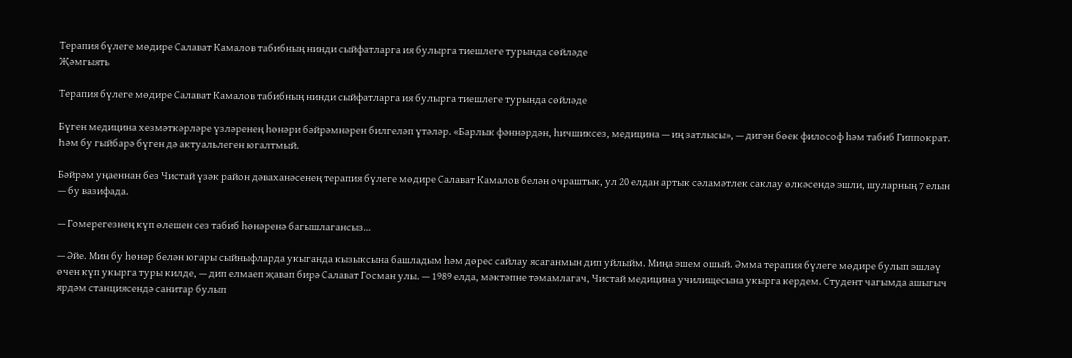Терапия бүлеге мөдире Салават Камалов табибның нинди сыйфатларга ия булырга тиешлеге турында сөйләде
Җәмгыять

Терапия бүлеге мөдире Салават Камалов табибның нинди сыйфатларга ия булырга тиешлеге турында сөйләде

Бүген медицина хезмәткәрләре үзләренең һөнәри бәйрәмнәрен билгеләп үтәләр. «Барлык фәннәрдән, һичшиксез, медицина — иң затлысы», — дигән бөек философ һәм табиб Гиппократ. Һәм бу гыйбарә бүген дә актуальлеген югалтмый.

Бәйрәм уңаеннан без Чистай үзәк район дәваханәсенең терапия бүлеге мөдире Салават Камалов белән очраштык, ул 20 елдан артык сәламәтлек саклау өлкәсендә эшли, шуларның 7 елын — бу вазифада.

— Гомерегезнең күп өлешен сез табиб һөнәренә багышлагансыз…

— Әйе. Мин бу һөнәр белән югары сыйныфларда укыганда кызыксына башладым һәм дөрес сайлау ясаганмын дип уйлыйм. Миңа эшем ошый. Әмма терапия бүлеге мөдире булып эшләү өчен күп укырга туры килде, — дип елмаеп җавап бирә Салават Госман улы. — 1989 елда, мәктәпне тәмамлагач, Чистай медицина училищесына укырга кердем. Студент чагымда ашыгыч ярдәм станциясендә санитар булып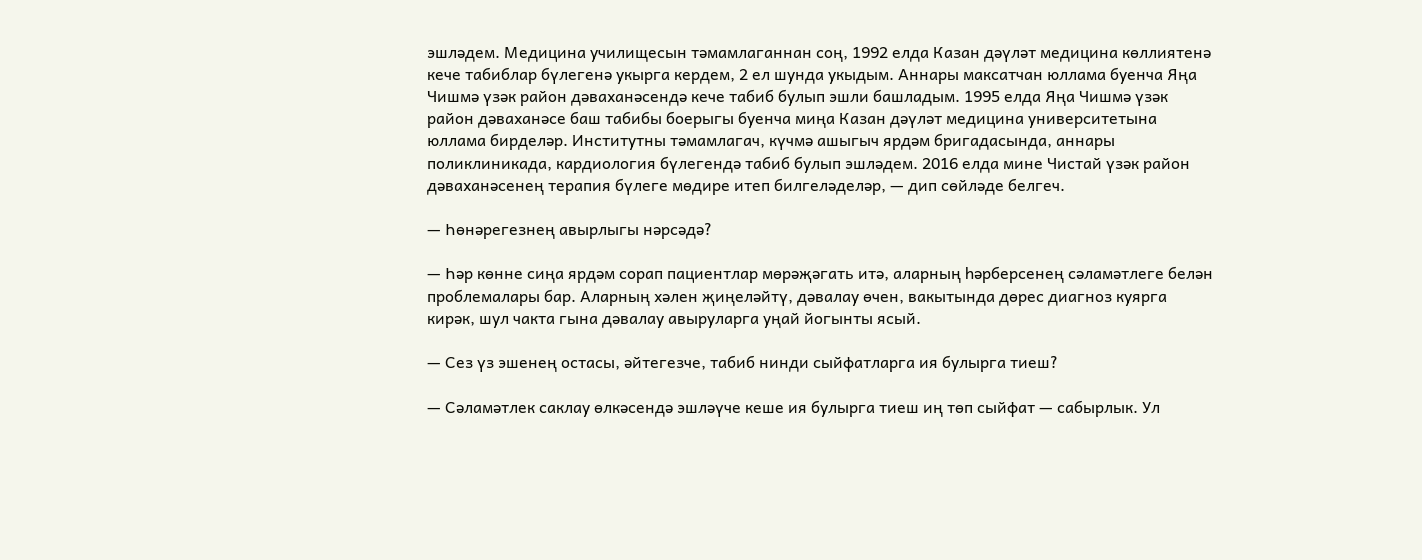эшләдем. Медицина училищесын тәмамлаганнан соң, 1992 елда Казан дәүләт медицина көллиятенә кече табиблар бүлегенә укырга кердем, 2 ел шунда укыдым. Аннары максатчан юллама буенча Яңа Чишмә үзәк район дәваханәсендә кече табиб булып эшли башладым. 1995 елда Яңа Чишмә үзәк район дәваханәсе баш табибы боерыгы буенча миңа Казан дәүләт медицина университетына юллама бирделәр. Институтны тәмамлагач, күчмә ашыгыч ярдәм бригадасында, аннары поликлиникада, кардиология бүлегендә табиб булып эшләдем. 2016 елда мине Чистай үзәк район дәваханәсенең терапия бүлеге мөдире итеп билгеләделәр, — дип сөйләде белгеч.

— Һөнәрегезнең авырлыгы нәрсәдә?

— Һәр көнне сиңа ярдәм сорап пациентлар мөрәҗәгать итә, аларның һәрберсенең сәламәтлеге белән проблемалары бар. Аларның хәлен җиңеләйтү, дәвалау өчен, вакытында дөрес диагноз куярга кирәк, шул чакта гына дәвалау авыруларга уңай йогынты ясый.

— Сез үз эшенең остасы, әйтегезче, табиб нинди сыйфатларга ия булырга тиеш?

— Сәламәтлек саклау өлкәсендә эшләүче кеше ия булырга тиеш иң төп сыйфат — сабырлык. Ул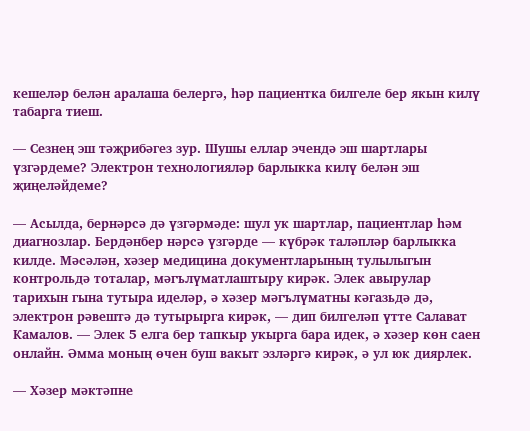кешеләр белән аралаша белергә, һәр пациентка билгеле бер якын килү табарга тиеш.

— Сезнең эш тәҗрибәгез зур. Шушы еллар эчендә эш шартлары үзгәрдеме? Электрон технологияләр барлыкка килү белән эш җиңеләйдеме?

— Асылда, бернәрсә дә үзгәрмәде: шул ук шартлар, пациентлар һәм диагнозлар. Бердәнбер нәрсә үзгәрде — күбрәк таләпләр барлыкка килде. Мәсәлән, хәзер медицина документларының тулылыгын контрольдә тоталар, мәгълүматлаштыру кирәк. Элек авырулар тарихын гына тутыра иделәр, ә хәзер мәгълүматны кәгазьдә дә, электрон рәвештә дә тутырырга кирәк, — дип билгеләп үтте Салават Камалов. — Элек 5 елга бер тапкыр укырга бара идек, ә хәзер көн саен онлайн. Әмма моның өчен буш вакыт эзләргә кирәк, ә ул юк диярлек.

— Хәзер мәктәпне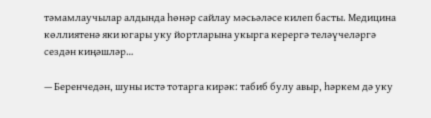тәмамлаучылар алдында һөнәр сайлау мәсьәләсе килеп басты. Медицина көллиятенә яки югары уку йортларына укырга керергә теләүчеләргә сездән киңәшләр…

— Беренчедән, шуны истә тотарга кирәк: табиб булу авыр, һәркем дә уку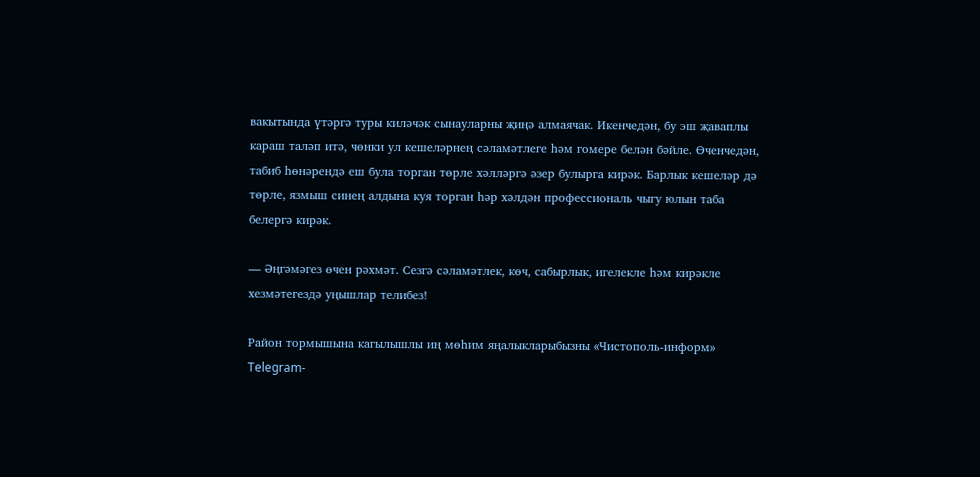вакытында үтәргә туры киләчәк сынауларны җиңә алмаячак. Икенчедән, бу эш җаваплы караш таләп итә, чөнки ул кешеләрнең сәламәтлеге һәм гомере белән бәйле. Өченчедән, табиб һөнәрендә еш була торган төрле хәлләргә әзер булырга кирәк. Барлык кешеләр дә төрле, язмыш синең алдына куя торган һәр хәлдән профессиональ чыгу юлын таба белергә кирәк.

— Әңгәмәгез өчен рәхмәт. Сезгә сәламәтлек, көч, сабырлык, игелекле һәм кирәкле хезмәтегездә уңышлар телибез!

Район тормышына кагылышлы иң мөһим яңалыкларыбызны «Чистополь-информ» Telegram-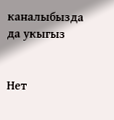каналыбызда да укыгыз


Нет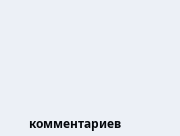комментариев